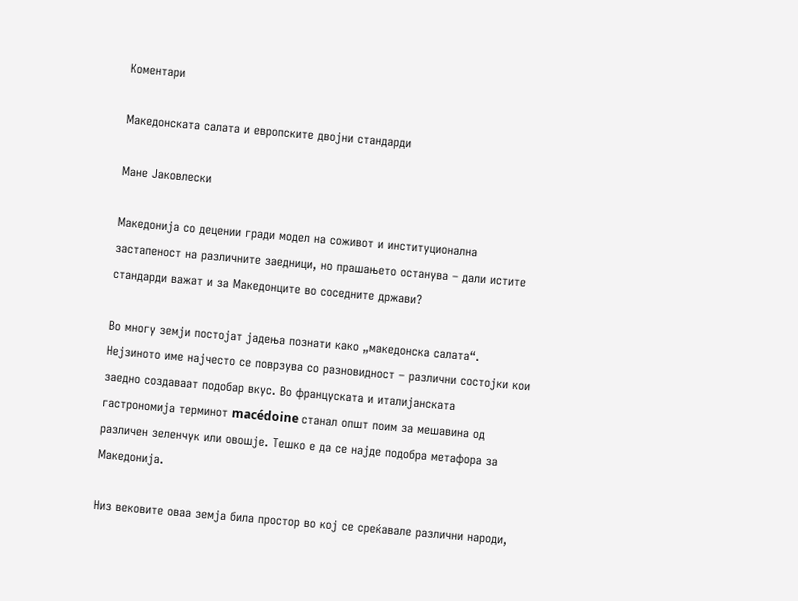Коментари

Македонската салата и европските двојни стандарди

Мане Јаковлески

Македонија со децении гради модел на соживот и институционална застапеност на различните заедници, но прашањето останува – дали истите стандарди важат и за Македонците во соседните држави?

Во многу земји постојат јадења познати како „македонска салата“. Нејзиното име најчесто се поврзува со разновидност – различни состојки кои заедно создаваат подобар вкус. Во француската и италијанската гастрономија терминот macédoine станал општ поим за мешавина од различен зеленчук или овошје. Тешко е да се најде подобра метафора за Македонија.

Низ вековите оваа земја била простор во кој се среќавале различни народи,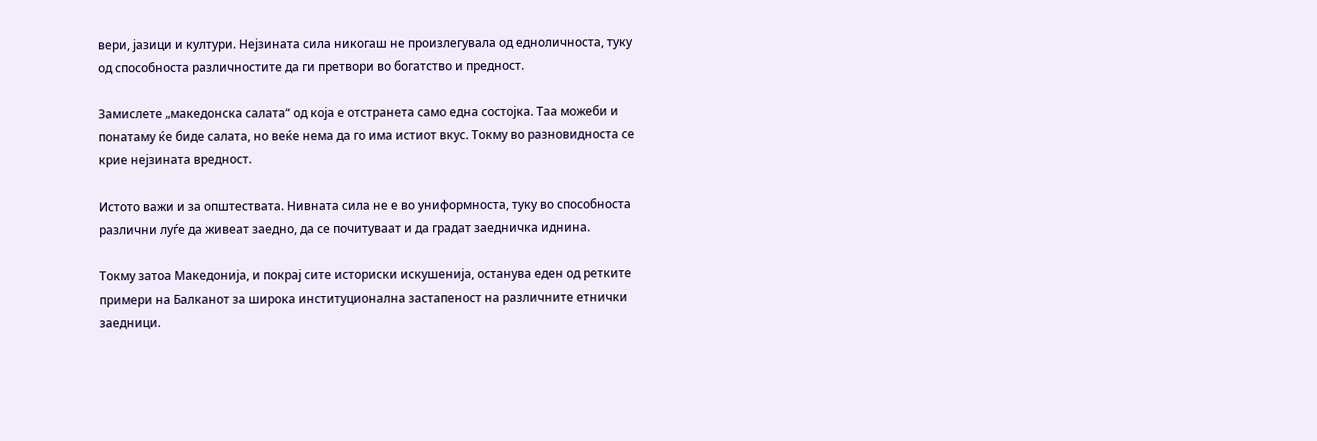вери, јазици и култури. Нејзината сила никогаш не произлегувала од едноличноста, туку од способноста различностите да ги претвори во богатство и предност.

Замислете „македонска салата“ од која е отстранета само една состојка. Таа можеби и понатаму ќе биде салата, но веќе нема да го има истиот вкус. Токму во разновидноста се крие нејзината вредност.

Истото важи и за општествата. Нивната сила не е во униформноста, туку во способноста различни луѓе да живеат заедно, да се почитуваат и да градат заедничка иднина.

Токму затоа Македонија, и покрај сите историски искушенија, останува еден од ретките примери на Балканот за широка институционална застапеност на различните етнички заедници.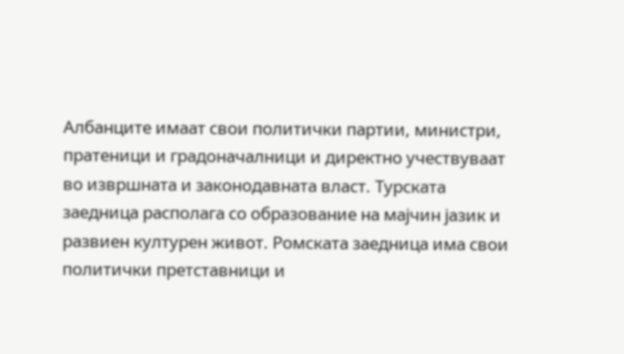Албанците имаат свои политички партии, министри, пратеници и градоначалници и директно учествуваат во извршната и законодавната власт. Турската заедница располага со образование на мајчин јазик и развиен културен живот. Ромската заедница има свои политички претставници и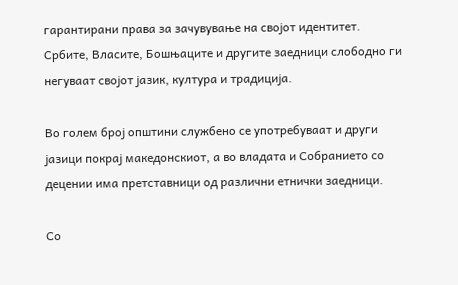гарантирани права за зачувување на својот идентитет. Србите, Власите, Бошњаците и другите заедници слободно ги негуваат својот јазик, култура и традиција.

Во голем број општини службено се употребуваат и други јазици покрај македонскиот, а во владата и Собранието со децении има претставници од различни етнички заедници.

Со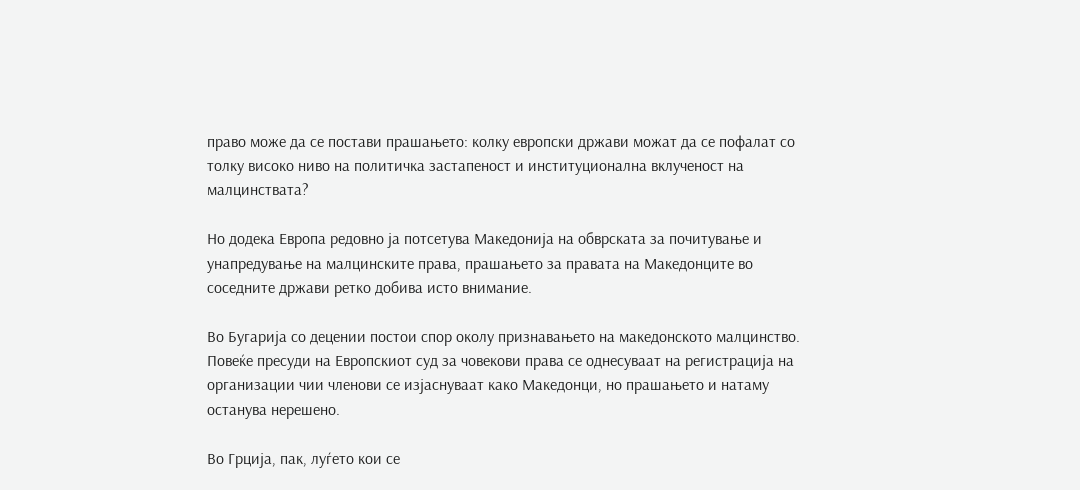право може да се постави прашањето: колку европски држави можат да се пофалат со толку високо ниво на политичка застапеност и институционална вклученост на малцинствата?

Но додека Европа редовно ја потсетува Македонија на обврската за почитување и унапредување на малцинските права, прашањето за правата на Македонците во соседните држави ретко добива исто внимание.

Во Бугарија со децении постои спор околу признавањето на македонското малцинство. Повеќе пресуди на Европскиот суд за човекови права се однесуваат на регистрација на организации чии членови се изјаснуваат како Македонци, но прашањето и натаму останува нерешено.

Во Грција, пак, луѓето кои се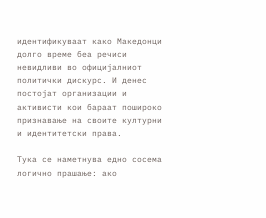идентификуваат како Македонци долго време беа речиси невидливи во официјалниот политички дискурс. И денес постојат организации и активисти кои бараат пошироко признавање на своите културни и идентитетски права.

Тука се наметнува едно сосема логично прашање: ако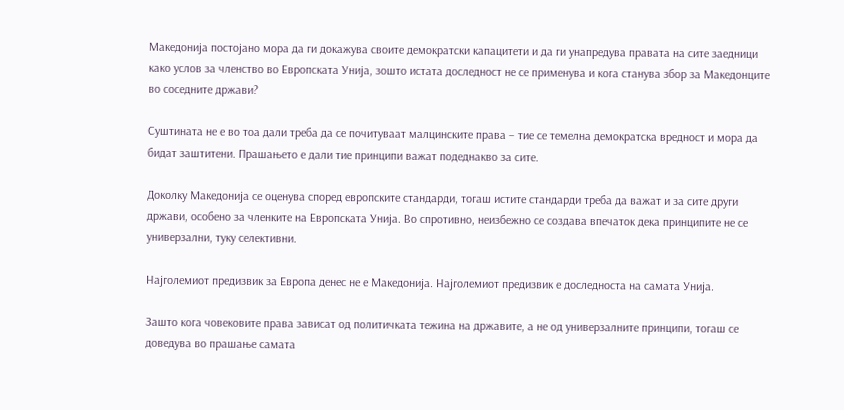Македонија постојано мора да ги докажува своите демократски капацитети и да ги унапредува правата на сите заедници како услов за членство во Европската Унија, зошто истата доследност не се применува и кога станува збор за Македонците во соседните држави?

Суштината не е во тоа дали треба да се почитуваат малцинските права – тие се темелна демократска вредност и мора да бидат заштитени. Прашањето е дали тие принципи важат подеднакво за сите.

Доколку Македонија се оценува според европските стандарди, тогаш истите стандарди треба да важат и за сите други држави, особено за членките на Европската Унија. Во спротивно, неизбежно се создава впечаток дека принципите не се универзални, туку селективни.

Најголемиот предизвик за Европа денес не е Македонија. Најголемиот предизвик е доследноста на самата Унија.

Зашто кога човековите права зависат од политичката тежина на државите, а не од универзалните принципи, тогаш се доведува во прашање самата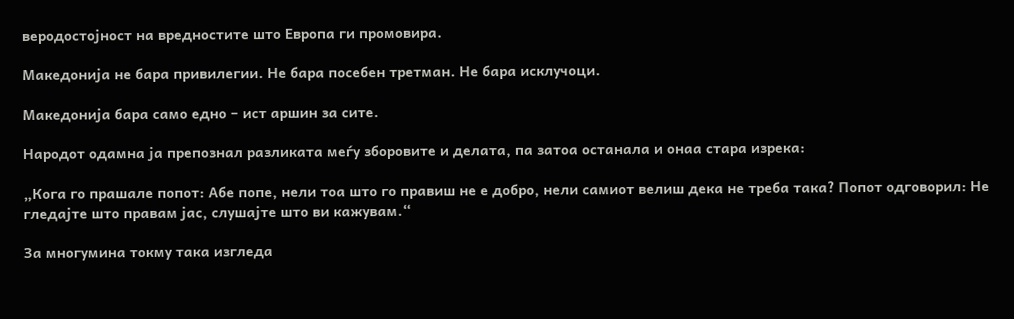веродостојност на вредностите што Европа ги промовира.

Македонија не бара привилегии. Не бара посебен третман. Не бара исклучоци.

Македонија бара само едно – ист аршин за сите.

Народот одамна ја препознал разликата меѓу зборовите и делата, па затоа останала и онаа стара изрека:

„Кога го прашале попот: Абе попе, нели тоа што го правиш не е добро, нели самиот велиш дека не треба така? Попот одговорил: Не гледајте што правам јас, слушајте што ви кажувам.“

За многумина токму така изгледа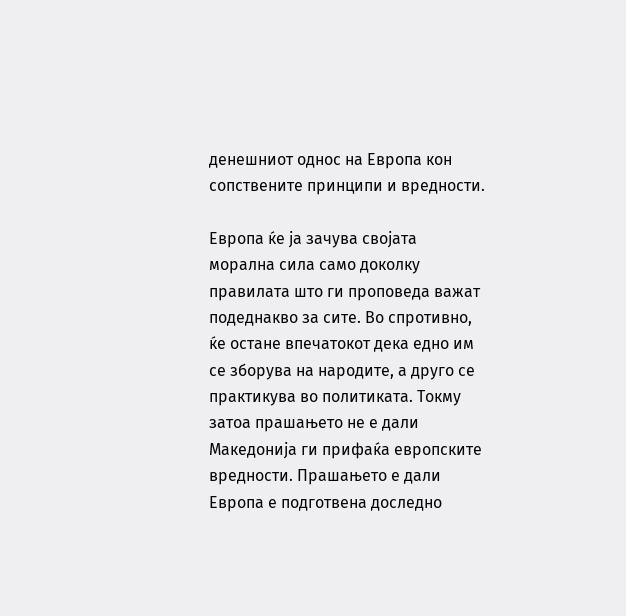денешниот однос на Европа кон сопствените принципи и вредности.

Европа ќе ја зачува својата морална сила само доколку правилата што ги проповеда важат подеднакво за сите. Во спротивно, ќе остане впечатокот дека едно им се зборува на народите, а друго се практикува во политиката. Токму затоа прашањето не е дали Македонија ги прифаќа европските вредности. Прашањето е дали Европа е подготвена доследно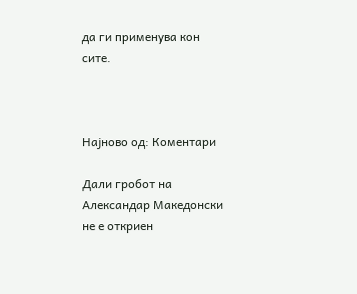да ги применува кон сите.



Најново од: Коментари

Дали гробот на Александар Македонски не е откриен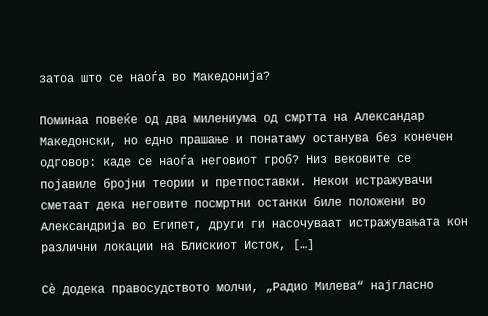затоа што се наоѓа во Македонија?

Поминаа повеќе од два милениума од смртта на Александар Македонски, но едно прашање и понатаму останува без конечен одговор: каде се наоѓа неговиот гроб? Низ вековите се појавиле бројни теории и претпоставки. Некои истражувачи сметаат дека неговите посмртни останки биле положени во Александрија во Египет, други ги насочуваат истражувањата кон различни локации на Блискиот Исток, […]

Сè додека правосудството молчи, „Радио Милева“ најгласно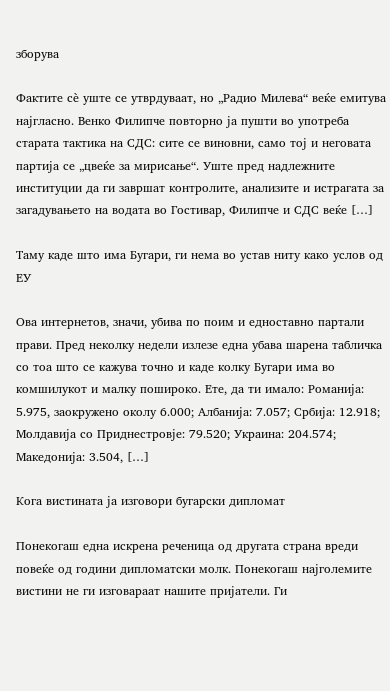зборува

Фактите сè уште се утврдуваат, но „Радио Милева“ веќе емитува најгласно. Венко Филипче повторно ја пушти во употреба старата тактика на СДС: сите се виновни, само тој и неговата партија се „цвеќе за мирисање“. Уште пред надлежните институции да ги завршат контролите, анализите и истрагата за загадувањето на водата во Гостивар, Филипче и СДС веќе […]

Таму каде што има Бугари, ги нема во устав ниту како услов од ЕУ

Ова интернетов, значи, убива по поим и едноставно партали прави. Пред неколку недели излезе една убава шарена табличка со тоа што се кажува точно и каде колку Бугари има во комшилукот и малку пошироко. Ете, да ти имало: Романија: 5.975, заокружено околу 6.000; Албанија: 7.057; Србија: 12.918; Молдавија со Приднестровје: 79.520; Украина: 204.574; Македонија: 3.504, […]

Кога вистината ја изговори бугарски дипломат

Понекогаш една искрена реченица од другата страна вреди повеќе од години дипломатски молк. Понекогаш најголемите вистини не ги изговараат нашите пријатели. Ги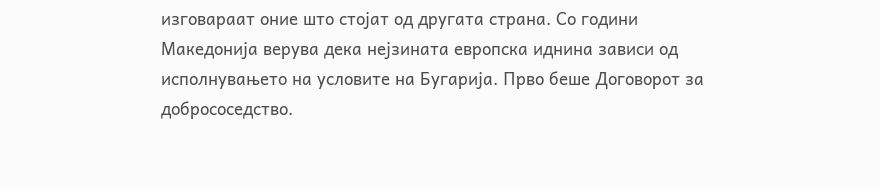изговараат оние што стојат од другата страна. Со години Македонија верува дека нејзината европска иднина зависи од исполнувањето на условите на Бугарија. Прво беше Договорот за добрососедство.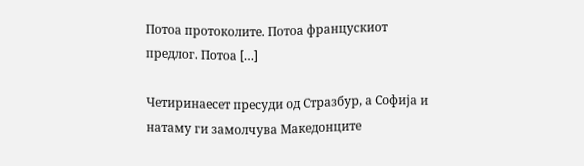Потоа протоколите. Потоа францускиот предлог. Потоа […]

Четиринаесет пресуди од Стразбур, а Софија и натаму ги замолчува Македонците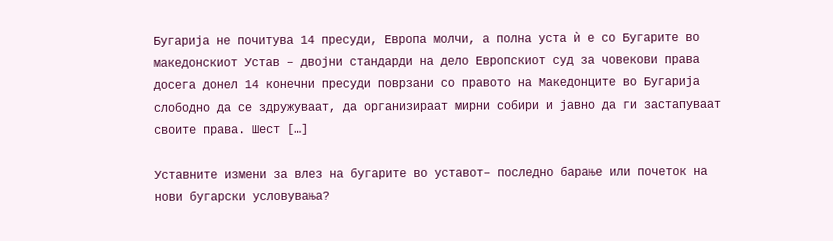Бугарија не почитува 14 пресуди, Европа молчи, а полна уста ѝ е со Бугарите во македонскиот Устав – двојни стандарди на дело Европскиот суд за човекови права досега донел 14 конечни пресуди поврзани со правото на Македонците во Бугарија слободно да се здружуваат, да организираат мирни собири и јавно да ги застапуваат своите права. Шест […]

Уставните измени за влез на бугарите во уставот– последно барање или почеток на нови бугарски условувања?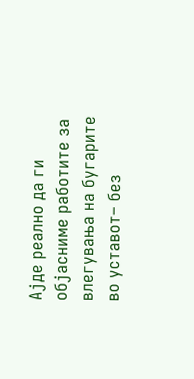Ајде реално да ги објасниме работите за влегувања на бугарите во уставот– без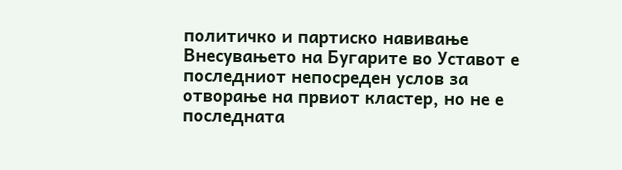политичко и партиско навивање Внесувањето на Бугарите во Уставот е последниот непосреден услов за отворање на првиот кластер, но не е последната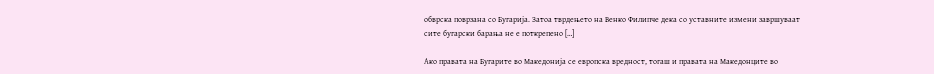обврска поврзана со Бугарија. Затоа тврдењето на Венко Филипче дека со уставните измени завршуваат сите бугарски барања не е поткрепено […]

Ако правата на Бугарите во Македонија се европска вредност, тогаш и правата на Македонците во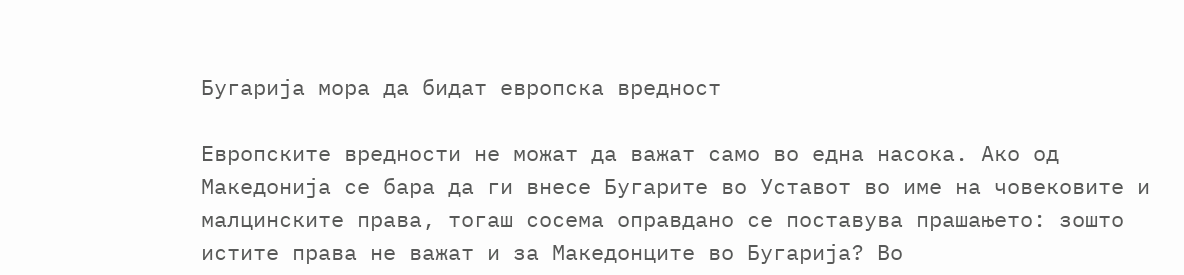Бугарија мора да бидат европска вредност

Европските вредности не можат да важат само во една насока. Ако од Македонија се бара да ги внесе Бугарите во Уставот во име на човековите и малцинските права, тогаш сосема оправдано се поставува прашањето: зошто истите права не важат и за Македонците во Бугарија? Во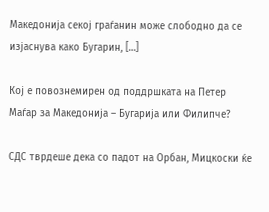Македонија секој граѓанин може слободно да се изјаснува како Бугарин, […]

Кој е повознемирен од поддршката на Петер Маѓар за Македонија – Бугарија или Филипче?

СДС тврдеше дека со падот на Орбан, Мицкоски ќе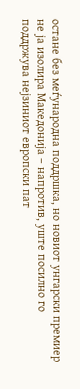остане без меѓународна поддршка, но новиот унгарски премиер не ја изолира Македонија – напротив, уште посилно го поддржува нејзиниот европски пат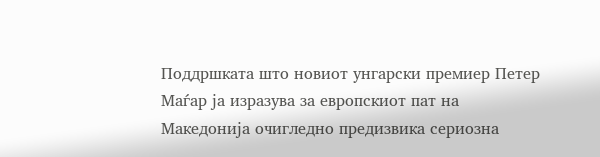Поддршката што новиот унгарски премиер Петер Маѓар ја изразува за европскиот пат на Македонија очигледно предизвика сериозна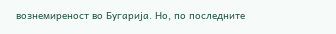вознемиреност во Бугарија. Но, по последните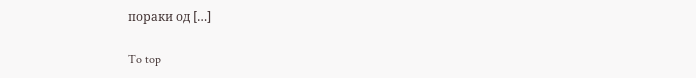пораки од […]

To top